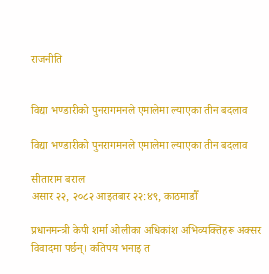राजनीति


विद्या भण्डारीको पुनरागमनले एमालेमा ल्याएका तीन बदलाव

विद्या भण्डारीको पुनरागमनले एमालेमा ल्याएका तीन बदलाव

सीताराम बराल
असार २२, २०८२ आइतबार २२:४९, काठमाडौँ

प्रधानमन्त्री केपी शर्मा ओलीका अधिकांश अभिव्यक्तिहरू अक्सर विवादमा पर्छन्। कतिपय भनाइ त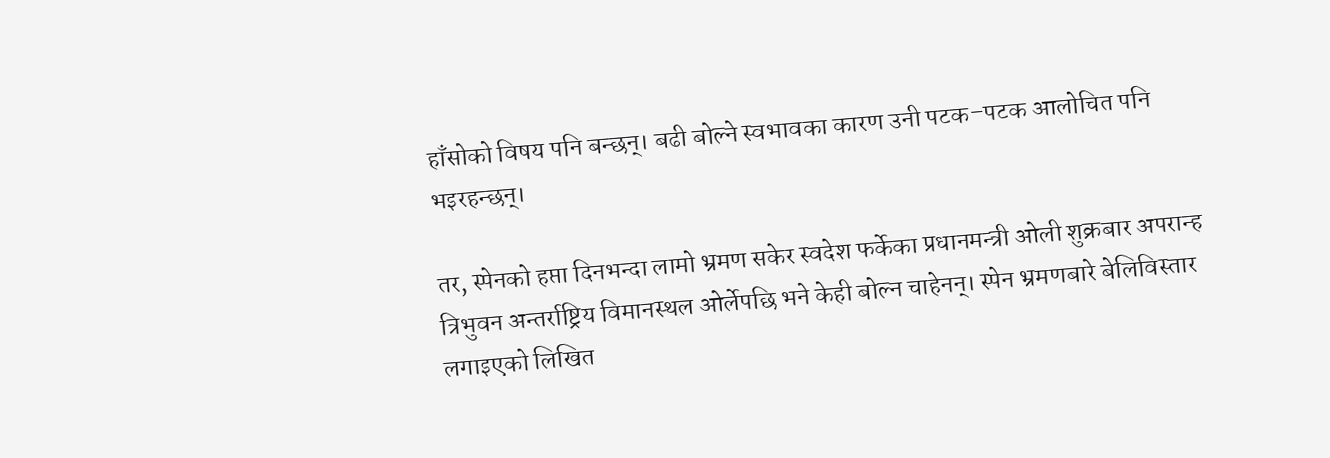हाँसोको विषय पनि बन्छन्। बढी बोल्ने स्वभावका कारण उनी पटक–पटक आलोचित पनि भइरहन्छन्।

तर, स्पेनको हप्ता दिनभन्दा लामो भ्रमण सकेर स्वदेश फर्केका प्रधानमन्त्री ओली शुक्रबार अपरान्ह त्रिभुवन अन्तर्राष्ट्रिय विमानस्थल ओर्लेपछि भने केही बोल्न चाहेनन्। स्पेन भ्रमणबारे बेलिविस्तार लगाइएको लिखित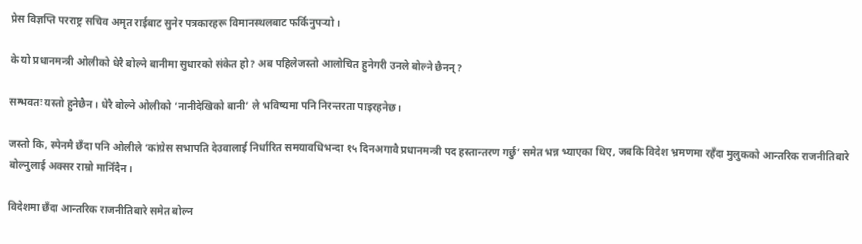प्रेस विज्ञप्ति परराष्ट्र सचिव अमृत राईबाट सुनेर पत्रकारहरू विमानस्थलबाट फर्किनुपर्‍यो।

के यो प्रधानमन्त्री ओलीको धेरै बोल्ने बानीमा सुधारको संकेत हो? अब पहिलेजस्तो आलोचित हुनेगरी उनले बोल्ने छैनन्?

सम्भवतः यस्तो हुनेछैन। धेरै बोल्ने ओलीको ‘नानीदेखिको बानी’ ले भविष्यमा पनि निरन्तरता पाइरहनेछ।

जस्तो कि, स्पेनमै छँदा पनि ओलीले ‘कांग्रेस सभापति देउवालाई निर्धारित समयावधिभन्दा १५ दिनअगावै प्रधानमन्त्री पद हस्तान्तरण गर्छु’ समेत भन्न भ्याएका थिए, जबकि विदेश भ्रमणमा रहँदा मुलुकको आन्तरिक राजनीतिबारे बोल्नुलाई अक्सर राम्रो मानिँदैन।

विदेशमा छँदा आन्तरिक राजनीतिबारे समेत बोल्न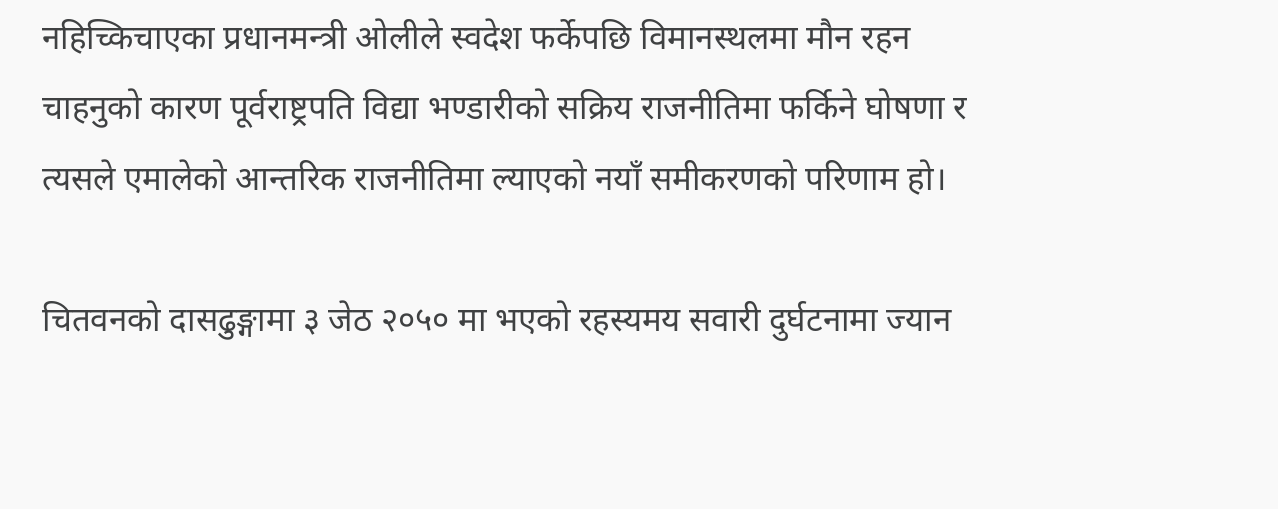नहिच्किचाएका प्रधानमन्त्री ओलीले स्वदेश फर्केपछि विमानस्थलमा मौन रहन चाहनुको कारण पूर्वराष्ट्रपति विद्या भण्डारीको सक्रिय राजनीतिमा फर्किने घोषणा र त्यसले एमालेको आन्तरिक राजनीतिमा ल्याएको नयाँ समीकरणको परिणाम हो।

चितवनको दासढुङ्गामा ३ जेठ २०५० मा भएको रहस्यमय सवारी दुर्घटनामा ज्यान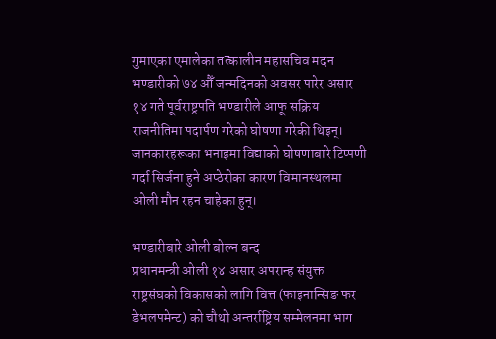गुमाएका एमालेका तत्कालीन महासचिव मदन भण्डारीको ७४ औँ जन्मदिनको अवसर पारेर असार १४ गते पूर्वराष्ट्रपति भण्डारीले आफू सक्रिय राजनीतिमा पदार्पण गरेको घोषणा गरेकी थिइन्। जानकारहरूका भनाइमा विद्याको घोषणाबारे टिप्पणी गर्दा सिर्जना हुने अप्ठेरोका कारण विमानस्थलमा ओली मौन रहन चाहेका हुन्।

भण्डारीबारे ओली बोल्न बन्द
प्रधानमन्त्री ओली १४ असार अपरान्ह संयुक्त राष्ट्रसंघको विकासको लागि वित्त (फाइनान्सिङ फर डेभलपमेन्ट) को चौथो अन्तर्राष्ट्रिय सम्मेलनमा भाग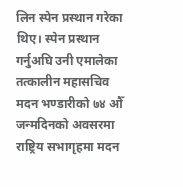लिन स्पेन प्रस्थान गरेका थिए। स्पेन प्रस्थान गर्नुअघि उनी एमालेका तत्कालीन महासचिव मदन भण्डारीको ७४ औँ जन्मदिनको अवसरमा राष्ट्रिय सभागृहमा मदन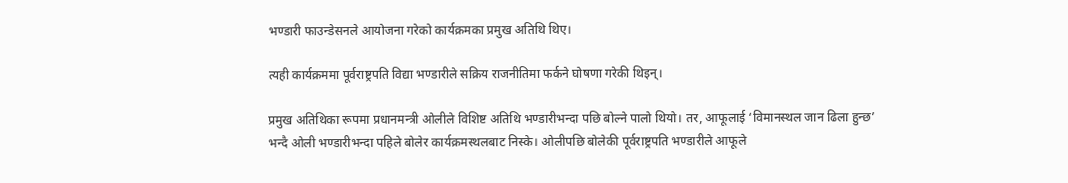भण्डारी फाउन्डेसनले आयोजना गरेको कार्यक्रमका प्रमुख अतिथि थिए।

त्यही कार्यक्रममा पूर्वराष्ट्रपति विद्या भण्डारीले सक्रिय राजनीतिमा फर्कने घोषणा गरेकी थिइन्।

प्रमुख अतिथिका रूपमा प्रधानमन्त्री ओलीले विशिष्ट अतिथि भण्डारीभन्दा पछि बोल्ने पालो थियो। तर, आफूलाई ‘विमानस्थल जान ढिला हुन्छ’ भन्दै ओली भण्डारीभन्दा पहिले बोलेर कार्यक्रमस्थलबाट निस्के। ओलीपछि बोलेकी पूर्वराष्ट्रपति भण्डारीले आफूले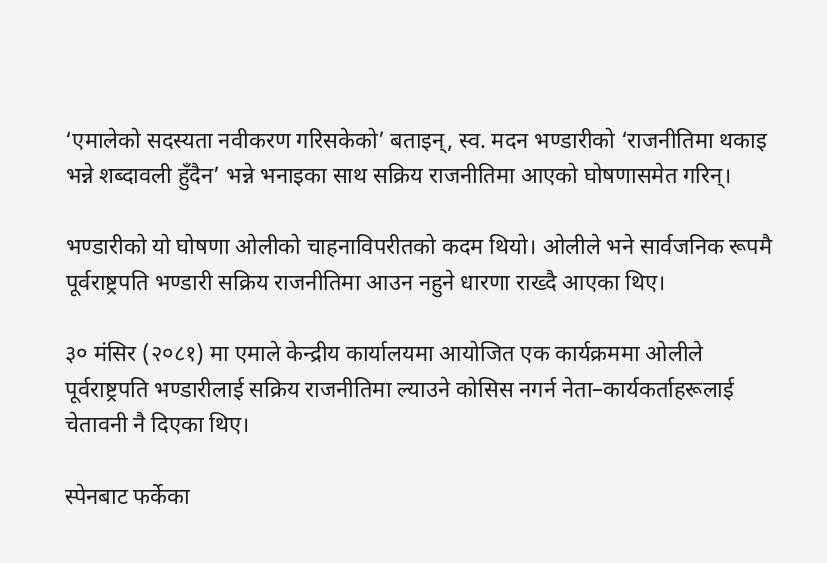‘एमालेको सदस्यता नवीकरण गरिसकेको’ बताइन्, स्व. मदन भण्डारीको ‘राजनीतिमा थकाइ भन्ने शब्दावली हुँदैन’ भन्ने भनाइका साथ सक्रिय राजनीतिमा आएको घोषणासमेत गरिन्।

भण्डारीको यो घोषणा ओलीको चाहनाविपरीतको कदम थियो। ओलीले भने सार्वजनिक रूपमै पूर्वराष्ट्रपति भण्डारी सक्रिय राजनीतिमा आउन नहुने धारणा राख्दै आएका थिए।

३० मंसिर (२०८१) मा एमाले केन्द्रीय कार्यालयमा आयोजित एक कार्यक्रममा ओलीले पूर्वराष्ट्रपति भण्डारीलाई सक्रिय राजनीतिमा ल्याउने कोसिस नगर्न नेता–कार्यकर्ताहरूलाई चेतावनी नै दिएका थिए।

स्पेनबाट फर्केका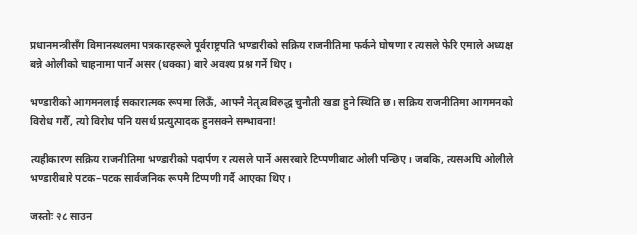प्रधानमन्त्रीसँग विमानस्थलमा पत्रकारहरूले पूर्वराष्ट्रपति भण्डारीको सक्रिय राजनीतिमा फर्कने घोषणा र त्यसले फेरि एमाले अध्यक्ष बन्ने ओलीको चाहनामा पार्ने असर (धक्का) बारे अवश्य प्रश्न गर्ने थिए।

भण्डारीको आगमनलाई सकारात्मक रूपमा लिऊँ, आफ्नै नेतृत्वविरुद्ध चुनौती खडा हुने स्थिति छ। सक्रिय राजनीतिमा आगमनको विरोध गरौँ, त्यो विरोध पनि यसर्थ प्रत्युत्पादक हुनसक्ने सम्भावना!

त्यहीकारण सक्रिय राजनीतिमा भण्डारीको पदार्पण र त्यसले पार्ने असरबारे टिप्पणीबाट ओली पन्छिए। जबकि, त्यसअघि ओलीले भण्डारीबारे पटक–पटक सार्वजनिक रूपमै टिप्पणी गर्दै आएका थिए।

जस्तोः २८ साउन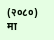(२०८०) मा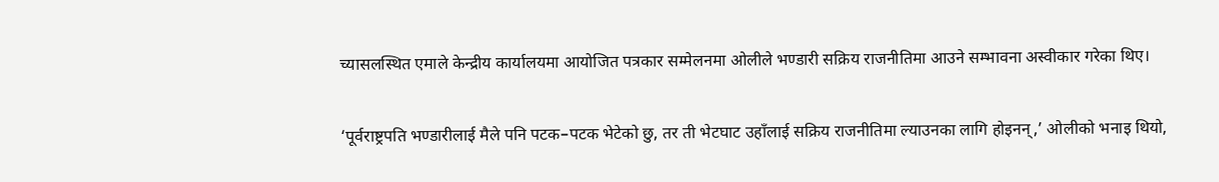च्यासलस्थित एमाले केन्द्रीय कार्यालयमा आयोजित पत्रकार सम्मेलनमा ओलीले भण्डारी सक्रिय राजनीतिमा आउने सम्भावना अस्वीकार गरेका थिए।

‘पूर्वराष्ट्रपति भण्डारीलाई मैले पनि पटक–पटक भेटेको छु, तर ती भेटघाट उहाँलाई सक्रिय राजनीतिमा ल्याउनका लागि होइनन्,’ ओलीको भनाइ थियो,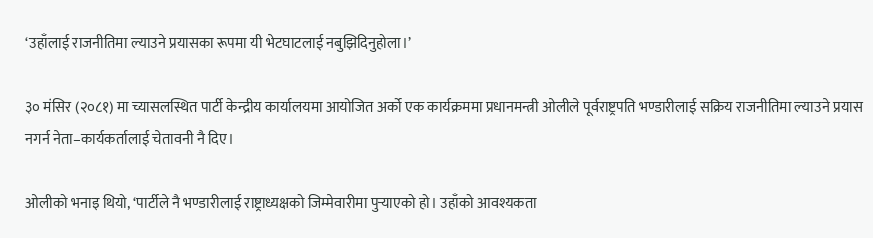‘उहाँलाई राजनीतिमा ल्याउने प्रयासका रूपमा यी भेटघाटलाई नबुझिदिनुहोला।’

३० मंसिर (२०८१) मा च्यासलस्थित पार्टी केन्द्रीय कार्यालयमा आयोजित अर्को एक कार्यक्रममा प्रधानमन्त्री ओलीले पूर्वराष्ट्रपति भण्डारीलाई सक्रिय राजनीतिमा ल्याउने प्रयास नगर्न नेता–कार्यकर्तालाई चेतावनी नै दिए।

ओलीको भनाइ थियो, ‘पार्टीले नै भण्डारीलाई राष्ट्राध्यक्षको जिम्मेवारीमा पुर्‍याएको हो। उहाँको आवश्यकता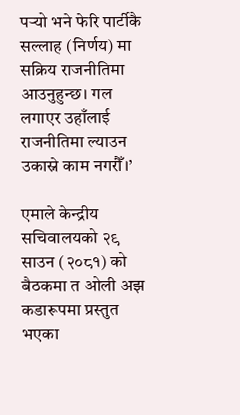पर्‍यो भने फेरि पार्टीकै सल्लाह (निर्णय) मा सक्रिय राजनीतिमा आउनुहुन्छ। गल लगाएर उहाँलाई राजनीतिमा ल्याउन उकास्ने काम नगरौँ।’

एमाले केन्द्रीय सचिवालयको २९ साउन (२०८१) को बैठकमा त ओली अझ कडारूपमा प्रस्तुत भएका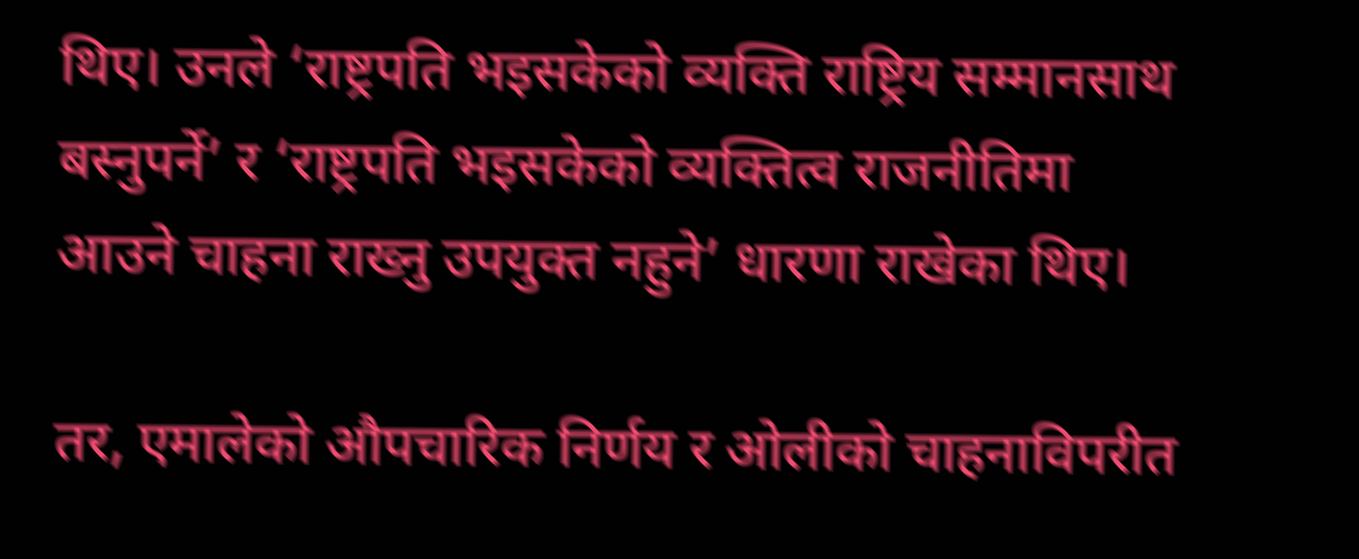थिए। उनले ‘राष्ट्रपति भइसकेको व्यक्ति राष्ट्रिय सम्मानसाथ बस्नुपर्ने’ र ‘राष्ट्रपति भइसकेको व्यक्तित्व राजनीतिमा आउने चाहना राख्नु उपयुक्त नहुने’ धारणा राखेका थिए।

तर, एमालेको औपचारिक निर्णय र ओलीको चाहनाविपरीत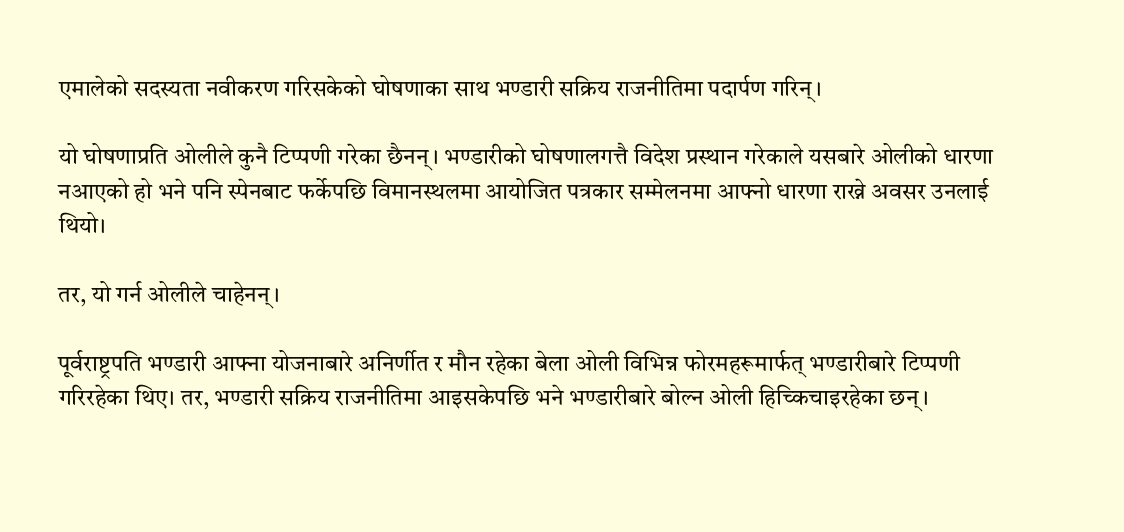एमालेको सदस्यता नवीकरण गरिसकेको घोषणाका साथ भण्डारी सक्रिय राजनीतिमा पदार्पण गरिन्।

यो घोषणाप्रति ओलीले कुनै टिप्पणी गरेका छैनन्। भण्डारीको घोषणालगत्तै विदेश प्रस्थान गरेकाले यसबारे ओलीको धारणा नआएको हो भने पनि स्पेनबाट फर्केपछि विमानस्थलमा आयोजित पत्रकार सम्मेलनमा आफ्नो धारणा राख्ने अवसर उनलाई थियो।

तर, यो गर्न ओलीले चाहेनन्।

पूर्वराष्ट्रपति भण्डारी आफ्ना योजनाबारे अनिर्णीत र मौन रहेका बेला ओली विभिन्न फोरमहरूमार्फत् भण्डारीबारे टिप्पणी गरिरहेका थिए। तर, भण्डारी सक्रिय राजनीतिमा आइसकेपछि भने भण्डारीबारे बोल्न ओली हिच्किचाइरहेका छन्।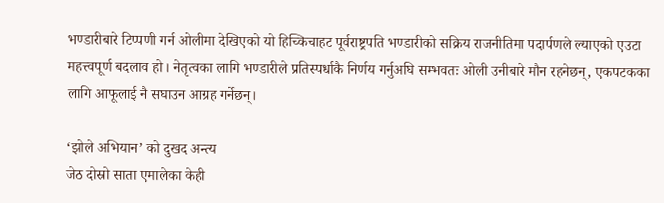भण्डारीबारे टिप्पणी गर्न ओलीमा देखिएको यो हिच्किचाहट पूर्वराष्ट्रपति भण्डारीको सक्रिय राजनीतिमा पदार्पणले ल्याएको एउटा महत्त्वपूर्ण बदलाव हो। नेतृत्वका लागि भण्डारीले प्रतिस्पर्धाकै निर्णय गर्नुअघि सम्भवतः ओली उनीबारे मौन रहनेछन्, एकपटकका लागि आफूलाई नै सघाउन आग्रह गर्नेछन्।

‘झोले अभियान’ को दुखद अन्त्य
जेठ दोस्रो साता एमालेका केही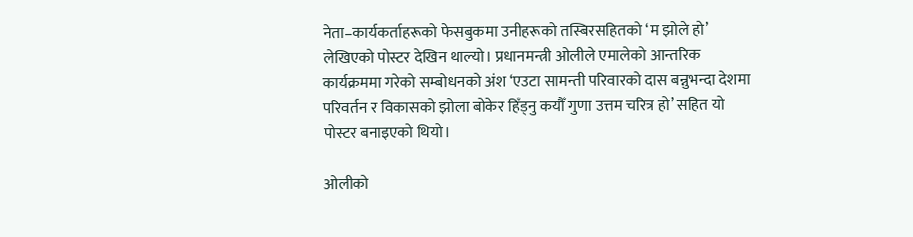नेता–कार्यकर्ताहरूको फेसबुकमा उनीहरूको तस्बिरसहितको ‘म झोले हो’ लेखिएको पोस्टर देखिन थाल्यो। प्रधानमन्त्री ओलीले एमालेको आन्तरिक कार्यक्रममा गरेको सम्बोधनको अंश ‘एउटा सामन्ती परिवारको दास बन्नुभन्दा देशमा परिवर्तन र विकासको झोला बोकेर हिँड्नु कयौँ गुणा उत्तम चरित्र हो’ सहित यो पोस्टर बनाइएको थियो।

ओलीको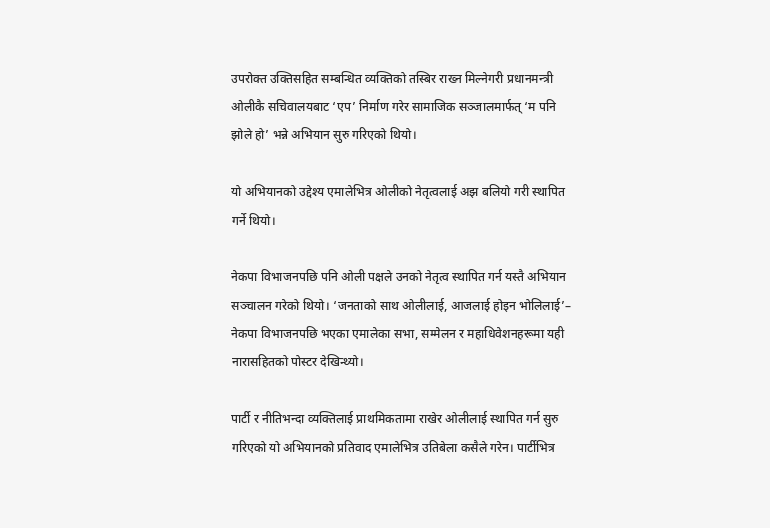उपरोक्त उक्तिसहित सम्बन्धित व्यक्तिको तस्बिर राख्न मिल्नेगरी प्रधानमन्त्री ओलीकै सचिवालयबाट ‘एप’ निर्माण गरेर सामाजिक सञ्जालमार्फत् ‘म पनि झोले हो’ भन्ने अभियान सुरु गरिएको थियो।

यो अभियानको उद्देश्य एमालेभित्र ओलीको नेतृत्वलाई अझ बलियो गरी स्थापित गर्ने थियो।

नेकपा विभाजनपछि पनि ओली पक्षले उनको नेतृत्व स्थापित गर्न यस्तै अभियान सञ्चालन गरेको थियो। ‘जनताको साथ ओलीलाई, आजलाई होइन भोलिलाई’– नेकपा विभाजनपछि भएका एमालेका सभा, सम्मेलन र महाधिवेशनहरूमा यही नारासहितको पोस्टर देखिन्थ्यो।

पार्टी र नीतिभन्दा व्यक्तिलाई प्राथमिकतामा राखेर ओलीलाई स्थापित गर्न सुरु गरिएको यो अभियानको प्रतिवाद एमालेभित्र उतिबेला कसैले गरेन। पार्टीभित्र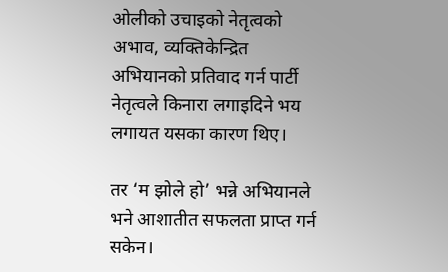ओलीको उचाइको नेतृत्वको अभाव, व्यक्तिकेन्द्रित अभियानको प्रतिवाद गर्न पार्टी नेतृत्वले किनारा लगाइदिने भय लगायत यसका कारण थिए।

तर ‘म झोले हो’ भन्ने अभियानले भने आशातीत सफलता प्राप्त गर्न सकेन।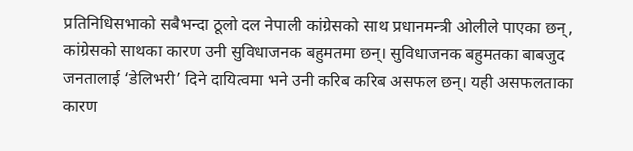प्रतिनिधिसभाको सबैभन्दा ठूलो दल नेपाली कांग्रेसको साथ प्रधानमन्त्री ओलीले पाएका छन्, कांग्रेसको साथका कारण उनी सुविधाजनक बहुमतमा छन्। सुविधाजनक बहुमतका बाबजुद जनतालाई ‘डेलिभरी’ दिने दायित्वमा भने उनी करिब करिब असफल छन्। यही असफलताका कारण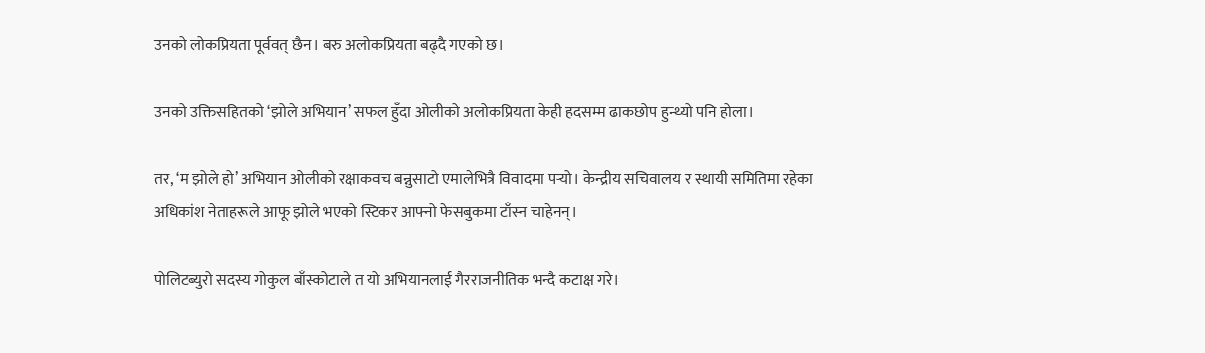उनको लोकप्रियता पूर्ववत् छैन। बरु अलोकप्रियता बढ्दै गएको छ।

उनको उक्तिसहितको ‘झोले अभियान’ सफल हुँदा ओलीको अलोकप्रियता केही हदसम्म ढाकछोप हुन्थ्यो पनि होला।

तर, ‘म झोले हो’ अभियान ओलीको रक्षाकवच बन्नुसाटो एमालेभित्रै विवादमा पर्‍यो। केन्द्रीय सचिवालय र स्थायी समितिमा रहेका अधिकांश नेताहरूले आफू झोले भएको स्टिकर आफ्नो फेसबुकमा टाँस्न चाहेनन्।

पोलिटब्युरो सदस्य गोकुल बाँस्कोटाले त यो अभियानलाई गैरराजनीतिक भन्दै कटाक्ष गरे।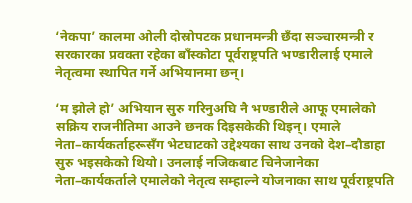‘नेकपा’ कालमा ओली दोस्रोपटक प्रधानमन्त्री छँदा सञ्चारमन्त्री र सरकारका प्रवक्ता रहेका बाँस्कोटा पूर्वराष्ट्रपति भण्डारीलाई एमाले नेतृत्वमा स्थापित गर्ने अभियानमा छन्।

‘म झोले हो’ अभियान सुरु गरिनुअघि नै भण्डारीले आफू एमालेको सक्रिय राजनीतिमा आउने छनक दिइसकेकी थिइन्। एमाले नेता–कार्यकर्ताहरूसँग भेटघाटको उद्देश्यका साथ उनको देश–दौडाहा सुरु भइसकेको थियो। उनलाई नजिकबाट चिनेजानेका नेता–कार्यकर्ताले एमालेको नेतृत्व सम्हाल्ने योजनाका साथ पूर्वराष्ट्रपति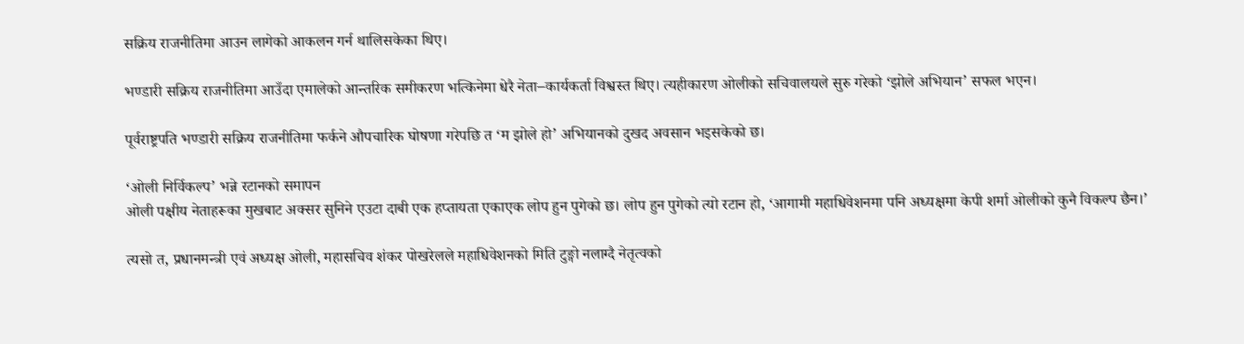सक्रिय राजनीतिमा आउन लागेको आकलन गर्न थालिसकेका थिए।

भण्डारी सक्रिय राजनीतिमा आउँदा एमालेको आन्तरिक समीकरण भत्किनेमा धेरै नेता–कार्यकर्ता विश्वस्त थिए। त्यहीकारण ओलीको सचिवालयले सुरु गरेको ‘झोले अभियान’ सफल भएन।

पूर्वराष्ट्रपति भण्डारी सक्रिय राजनीतिमा फर्कने औपचारिक घोषणा गरेपछि त ‘म झोले हो’ अभियानको दुखद अवसान भइसकेको छ।

‘ओली निर्विकल्प’ भन्ने रटानको समापन
ओली पक्षीय नेताहरूका मुखबाट अक्सर सुनिने एउटा दाबी एक हप्तायता एकाएक लोप हुन पुगेको छ। लोप हुन पुगेको त्यो रटान हो, ‘आगामी महाधिवेशनमा पनि अध्यक्षमा केपी शर्मा ओलीको कुनै विकल्प छैन।’

त्यसो त, प्रधानमन्त्री एवं अध्यक्ष ओली, महासचिव शंकर पोखरेलले महाधिवेशनको मिति टुङ्गो नलाग्दै नेतृत्वको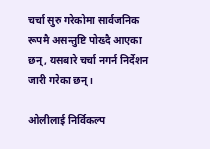चर्चा सुरु गरेकोमा सार्वजनिक रूपमै असन्तुष्टि पोख्दै आएका छन्, यसबारे चर्चा नगर्न निर्देशन जारी गरेका छन्।

ओलीलाई निर्विकल्प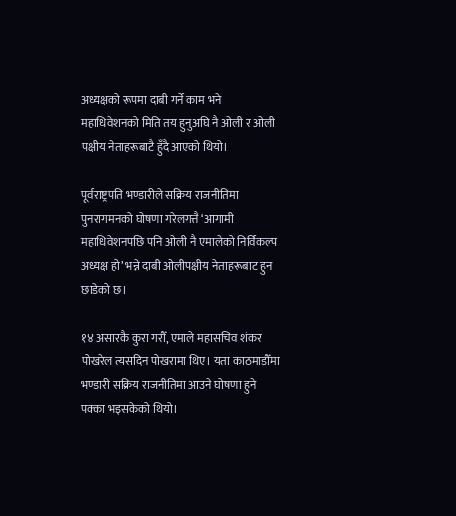अध्यक्षको रूपमा दाबी गर्ने काम भने महाधिवेशनको मिति तय हुनुअघि नै ओली र ओली पक्षीय नेताहरूबाटै हुँदै आएको थियो।

पूर्वराष्ट्रपति भण्डारीले सक्रिय राजनीतिमा पुनरागमनको घोषणा गरेलगत्तै ‘आगामी महाधिवेशनपछि पनि ओली नै एमालेको निर्विकल्प अध्यक्ष हो’ भन्ने दाबी ओलीपक्षीय नेताहरूबाट हुन छाडेको छ।

१४ असारकै कुरा गरौँ, एमाले महासचिव शंकर पोखरेल त्यसदिन पोखरामा थिए। यता काठमाडौँमा भण्डारी सक्रिय राजनीतिमा आउने घोषणा हुने पक्का भइसकेको थियो।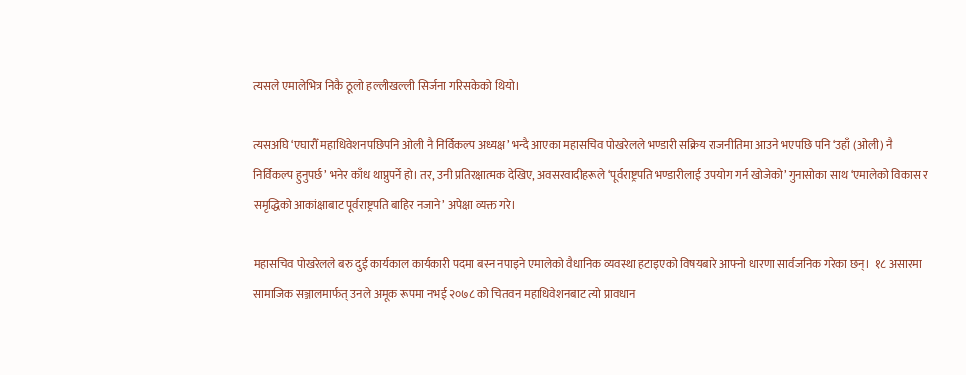त्यसले एमालेभित्र निकै ठूलो हल्लीखल्ली सिर्जना गरिसकेको थियो।

त्यसअघि ‘एघारौँ महाधिवेशनपछिपनि ओली नै निर्विकल्प अध्यक्ष’ भन्दै आएका महासचिव पोखरेलले भण्डारी सक्रिय राजनीतिमा आउने भएपछि पनि ‘उहाँ (ओली) नै निर्विकल्प हुनुपर्छ’ भनेर काँध थाप्नुपर्ने हो। तर, उनी प्रतिरक्षात्मक देखिए, अवसरवादीहरूले ‘पूर्वराष्ट्रपति भण्डारीलाई उपयोग गर्न खोजेको’ गुनासोका साथ ‘एमालेको विकास र समृद्धिको आकांक्षाबाट पूर्वराष्ट्रपति बाहिर नजाने’ अपेक्षा व्यक्त गरे।

महासचिव पोखरेलले बरु दुई कार्यकाल कार्यकारी पदमा बस्न नपाइने एमालेको वैधानिक व्यवस्था हटाइएको विषयबारे आफ्नो धारणा सार्वजनिक गरेका छन्।  १८ असारमा सामाजिक सञ्जालमार्फत् उनले अमूक रूपमा नभई २०७८ को चितवन महाधिवेशनबाट त्यो प्रावधान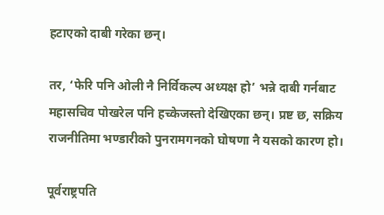हटाएको दाबी गरेका छन्।

तर, ‘फेरि पनि ओली नै निर्विकल्प अध्यक्ष हो’ भन्ने दाबी गर्नबाट महासचिव पोखरेल पनि हच्केजस्तो देखिएका छन्। प्रष्ट छ, सक्रिय राजनीतिमा भण्डारीको पुनरामगनको घोषणा नै यसको कारण हो।

पूर्वराष्ट्रपति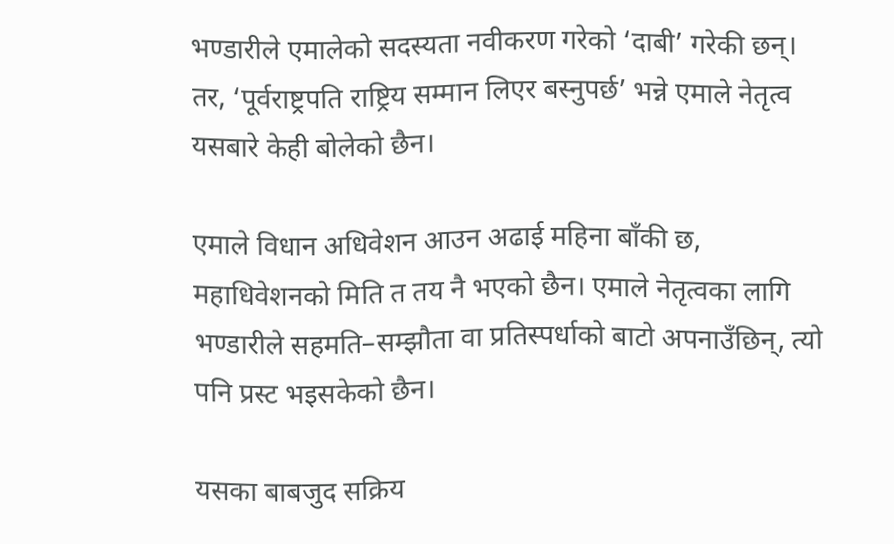भण्डारीले एमालेको सदस्यता नवीकरण गरेको ‘दाबी’ गरेकी छन्। तर, ‘पूर्वराष्ट्रपति राष्ट्रिय सम्मान लिएर बस्नुपर्छ’ भन्ने एमाले नेतृत्व यसबारे केही बोलेको छैन।

एमाले विधान अधिवेशन आउन अढाई महिना बाँकी छ, महाधिवेशनको मिति त तय नै भएको छैन। एमाले नेतृत्वका लागि भण्डारीले सहमति–सम्झौता वा प्रतिस्पर्धाको बाटो अपनाउँछिन्, त्यो पनि प्रस्ट भइसकेको छैन।

यसका बाबजुद सक्रिय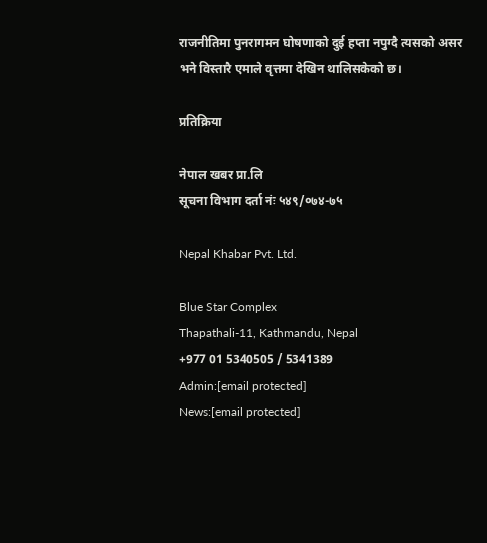राजनीतिमा पुनरागमन घोषणाको दुई हप्ता नपुग्दै त्यसको असर भने विस्तारै एमाले वृत्तमा देखिन थालिसकेको छ।

प्रतिक्रिया

नेपाल खबर प्रा.लि
सूचना विभाग दर्ता नंः ५४९/०७४-७५

Nepal Khabar Pvt. Ltd.

Blue Star Complex
Thapathali-11, Kathmandu, Nepal
+977 01 5340505 / 5341389
Admin:[email protected]
News:[email protected]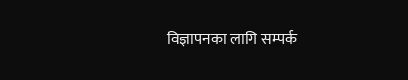विज्ञापनका लागि सम्पर्क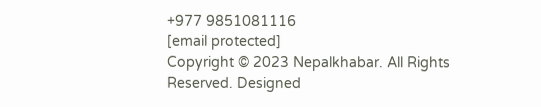+977 9851081116
[email protected]
Copyright © 2023 Nepalkhabar. All Rights Reserved. Designed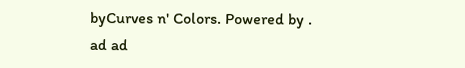byCurves n' Colors. Powered by .
ad ad